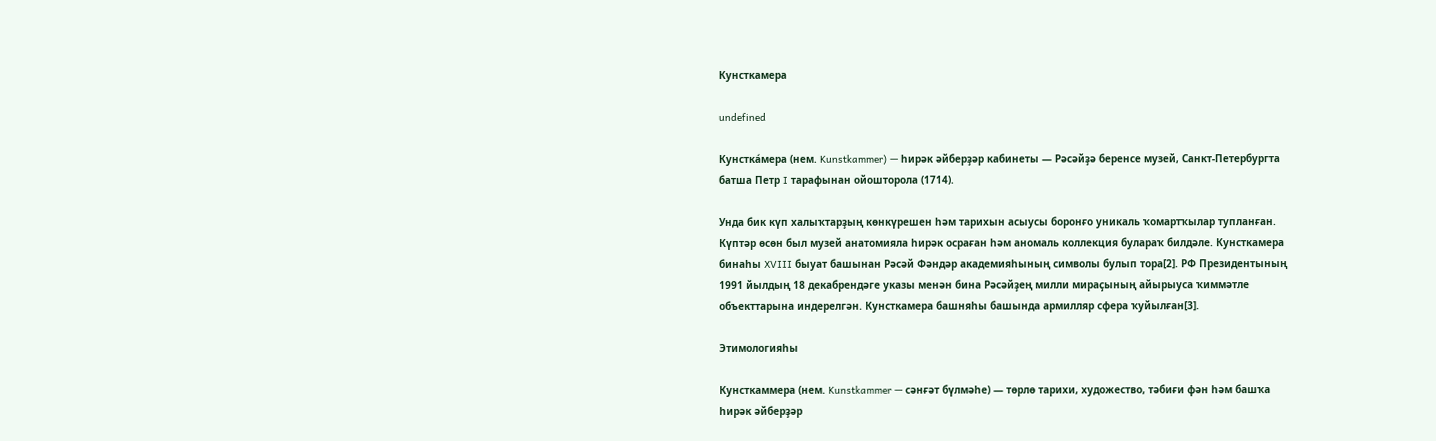Кунсткамера

undefined

Кунстка́мера (нем. Kunstkammer) — һирәк әйберҙәр кабинеты — Рәсәйҙә беренсе музей, Санкт-Петербургта батша Петр I тарафынан ойошторола (1714).

Унда бик күп халыҡтарҙың көнкүрешен һәм тарихын асыусы боронғо уникаль ҡомартҡылар тупланған. Күптәр өсөн был музей анатомияла һирәк осраған һәм аномаль коллекция булараҡ билдәле. Кунсткамера бинаһы XVIII быуат башынан Рәсәй Фәндәр академияһының символы булып тора[2]. РФ Президентының 1991 йылдың 18 декабрендәге указы менән бина Рәсәйҙең милли мираҫының айырыуса ҡиммәтле объекттарына индерелгән. Кунсткамера башняһы башында армилляр сфера ҡуйылған[3].

Этимологияһы

Кунсткаммера (нем. Kunstkammer — сәнғәт бүлмәһе) — төрлө тарихи, художество, тәбиғи фән һәм башҡа һирәк әйберҙәр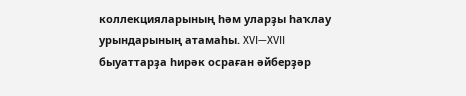коллекцияларының һәм уларҙы һаҡлау урындарының атамаһы. XVI—XVII быуаттарҙа һирәк осраған әйберҙәр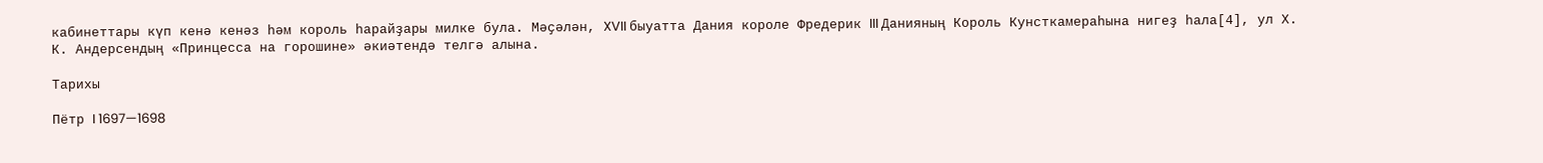кабинеттары күп кенә кенәз һәм король һарайҙары милке була. Мәҫәлән, XVII быуатта Дания короле Фредерик III Данияның Король Кунсткамераһына нигеҙ һала[4], ул Х. К. Андерсендың «Принцесса на горошине» әкиәтендә телгә алына.

Тарихы

Пётр I 1697—1698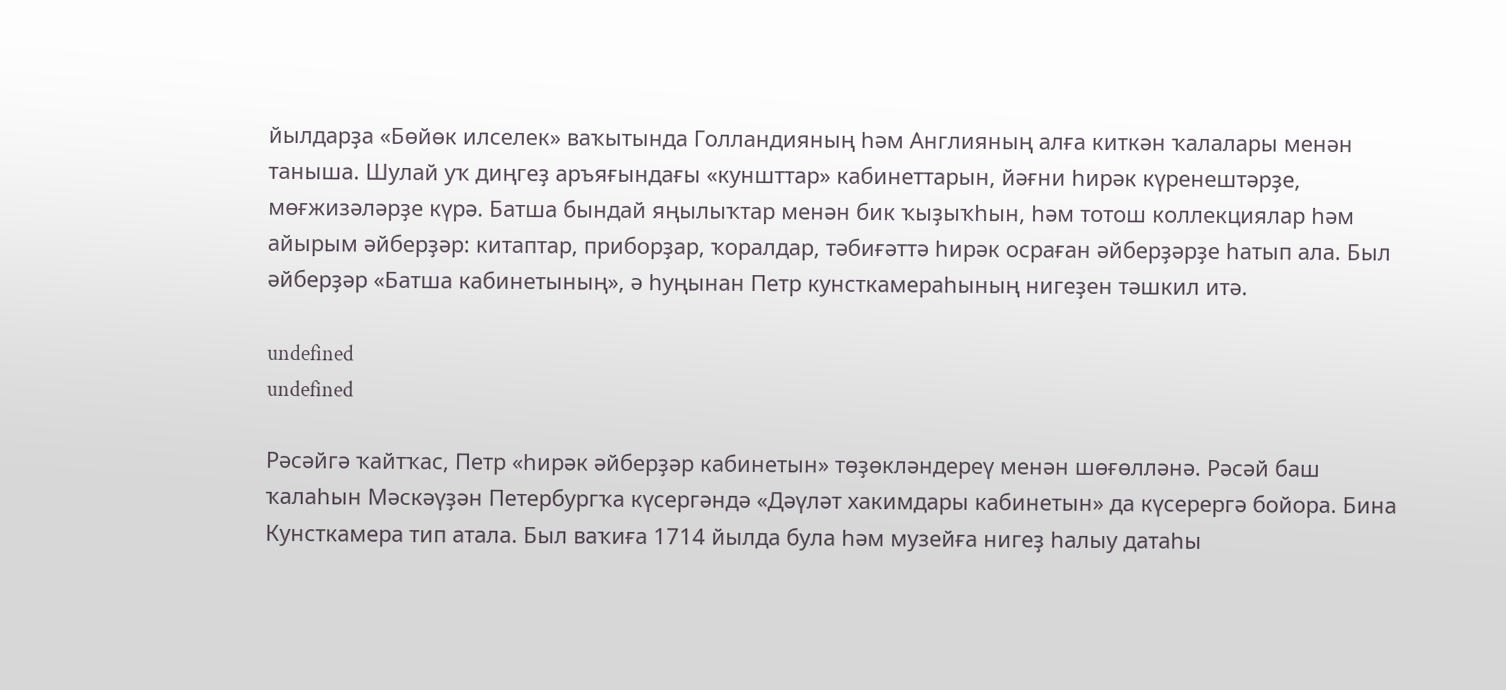йылдарҙа «Бөйөк илселек» ваҡытында Голландияның һәм Англияның алға киткән ҡалалары менән таныша. Шулай уҡ диңгеҙ аръяғындағы «куншттар» кабинеттарын, йәғни һирәк күренештәрҙе, мөғжизәләрҙе күрә. Батша бындай яңылыҡтар менән бик ҡыҙыҡһын, һәм тотош коллекциялар һәм айырым әйберҙәр: китаптар, приборҙар, ҡоралдар, тәбиғәттә һирәк осраған әйберҙәрҙе һатып ала. Был әйберҙәр «Батша кабинетының», ә һуңынан Петр кунсткамераһының нигеҙен тәшкил итә.

undefined
undefined

Рәсәйгә ҡайтҡас, Петр «һирәк әйберҙәр кабинетын» төҙөкләндереү менән шөғөлләнә. Рәсәй баш ҡалаһын Мәскәүҙән Петербургҡа күсергәндә «Дәүләт хакимдары кабинетын» да күсерергә бойора. Бина Кунсткамера тип атала. Был ваҡиға 1714 йылда була һәм музейға нигеҙ һалыу датаһы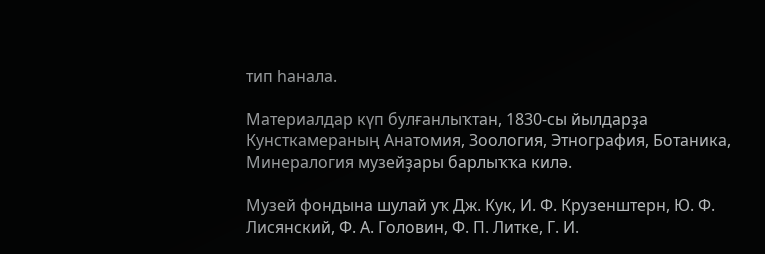тип һанала.

Материалдар күп булғанлыҡтан, 1830-сы йылдарҙа Кунсткамераның Анатомия, Зоология, Этнография, Ботаника, Минералогия музейҙары барлыҡҡа килә.

Музей фондына шулай уҡ Дж. Кук, И. Ф. Крузенштерн, Ю. Ф. Лисянский, Ф. А. Головин, Ф. П. Литке, Г. И.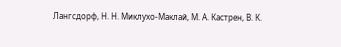Лангсдорф, Н. Н. Миклухо-Маклай, М. А. Кастрен, В. К.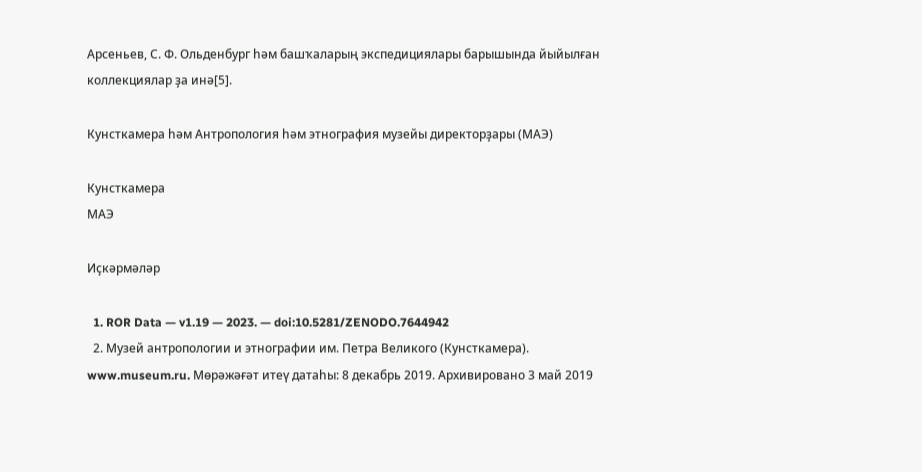Арсеньев, С. Ф. Ольденбург һәм башҡаларың экспедициялары барышында йыйылған коллекциялар ҙа инә[5].

Кунсткамера һәм Антропология һәм этнография музейы директорҙары (МАЭ)

Кунсткамера
МАЭ

Иҫкәрмәләр

  1. ROR Data — v1.19 — 2023. — doi:10.5281/ZENODO.7644942
  2. Музей антропологии и этнографии им. Петра Великого (Кунсткамера). www.museum.ru. Мөрәжәғәт итеү датаһы: 8 декабрь 2019. Архивировано 3 май 2019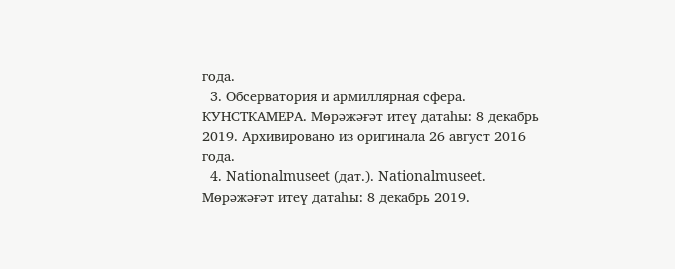года.
  3. Обсерватория и армиллярная сфера. КУНСТКАМЕРА. Мөрәжәғәт итеү датаһы: 8 декабрь 2019. Архивировано из оригинала 26 август 2016 года.
  4. Nationalmuseet (дат.). Nationalmuseet. Мөрәжәғәт итеү датаһы: 8 декабрь 2019.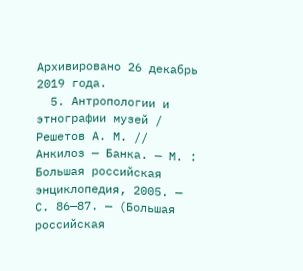Архивировано 26 декабрь 2019 года.
  5. Антропологии и этнографии музей / Решетов А. М. // Анкилоз — Банка. — М. : Большая российская энциклопедия, 2005. — С. 86—87. — (Большая российская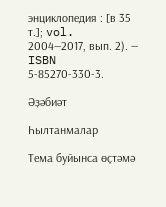энциклопедия : [в 35 т.]; vol. 2004—2017, вып. 2). — ISBN 5-85270-330-3.

Әҙәбиәт

Һылтанмалар

Тема буйынса өҫтәмә